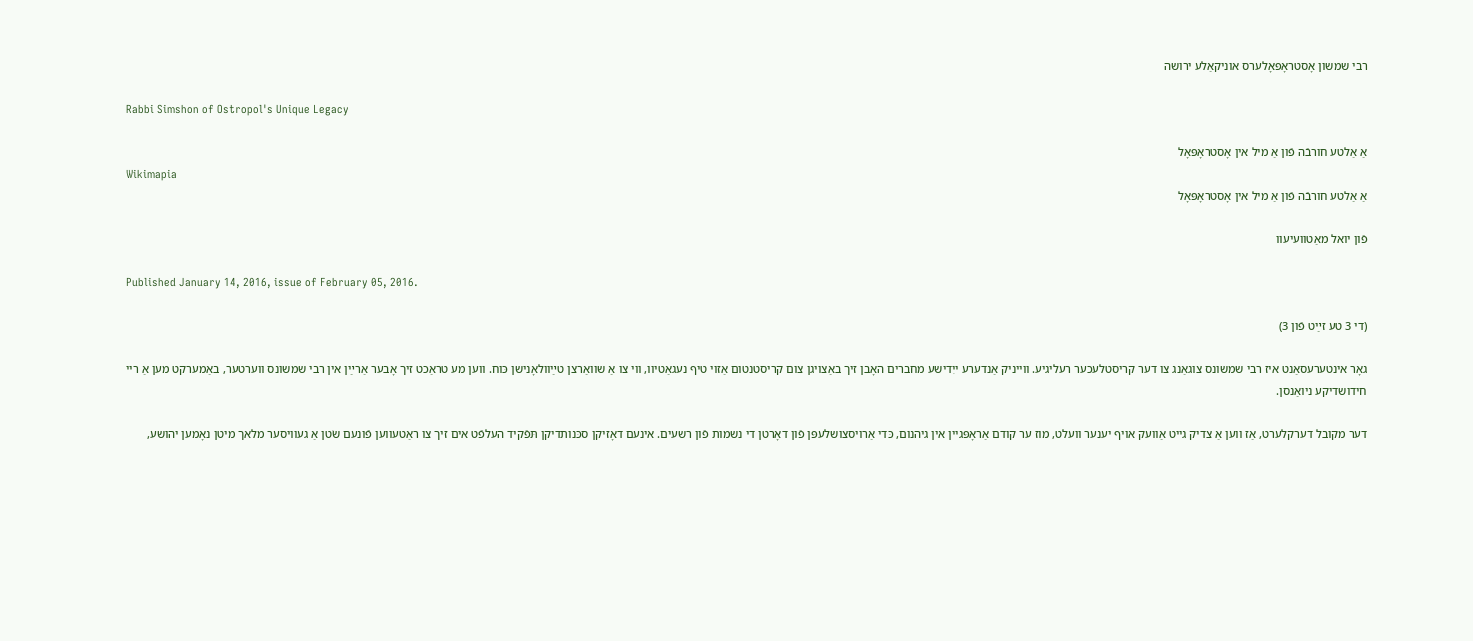רבי שמשון אָסטראָפּאָלערס אוניקאַלע ירושה

Rabbi Simshon of Ostropol's Unique Legacy

אַ אַלטע חורבֿה פֿון אַ מיל אין אָסטראָפּאָל
Wikimapia
אַ אַלטע חורבֿה פֿון אַ מיל אין אָסטראָפּאָל

פֿון יואל מאַטוועיעוו

Published January 14, 2016, issue of February 05, 2016.

(די 3 טע זײַט פֿון 3)

גאָר אינטערעסאַנט איז רבי שמשונס צוגאַנג צו דער קריסטלעכער רעליגיע. ווייניק אַנדערע ייִדישע מחברים האָבן זיך באַצויגן צום קריסטנטום אַזוי טיף נעגאַטיוו, ווי צו אַ שוואַרצן טײַוולאָנישן כּוח. ווען מע טראַכט זיך אָבער אַרײַן אין רבי שמשונס ווערטער, באַמערקט מען אַ ריי חידושדיקע ניואַנסן.

דער מקובל דערקלערט, אַז ווען אַ צדיק גייט אַוועק אויף יענער וועלט, מוז ער קודם אַראָפּגיין אין גיהנום, כּדי אַרויסצושלעפּן פֿון דאָרטן די נשמות פֿון רשעים. אינעם דאָזיקן סכּנותדיקן תּפֿקיד העלפֿט אים זיך צו ראַטעווען פֿונעם שׂטן אַ געוויסער מלאך מיטן נאָמען יהושע,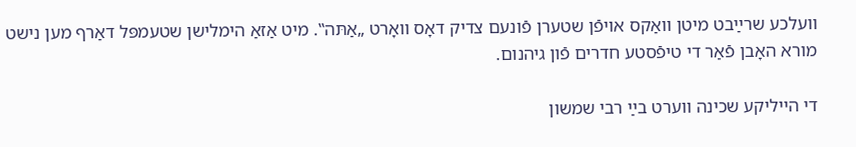וועלכע שרײַבט מיטן וואַקס אויפֿן שטערן פֿונעם צדיק דאָס וואָרט „אַתּה‟. מיט אַזאַ הימלישן שטעמפּל דאַרף מען נישט מורא האָבן פֿאַר די טיפֿסטע חדרים פֿון גיהנום.

די הייליקע שכינה ווערט בײַ רבי שמשון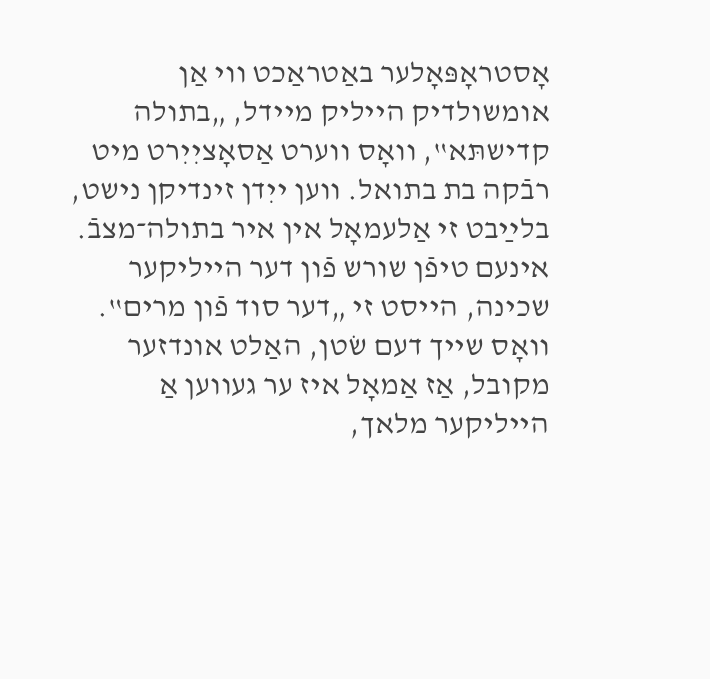אָסטראָפּאָלער באַטראַכט ווי אַן אומשולדיק הייליק מיידל, „בתולה קדישתּא‟, וואָס ווערט אַסאָציִיִרט מיט רבֿקה בת בתואל. ווען ייִדן זינדיקן נישט, בלײַבט זי אַלעמאָל אין איר בתולה־מצבֿ. אינעם טיפֿן שורש פֿון דער הייליקער שכינה, הייסט זי „דער סוד פֿון מרים‟. וואָס שייך דעם שׂטן, האַלט אונדזער מקובל, אַז אַמאָל איז ער געווען אַ הייליקער מלאך,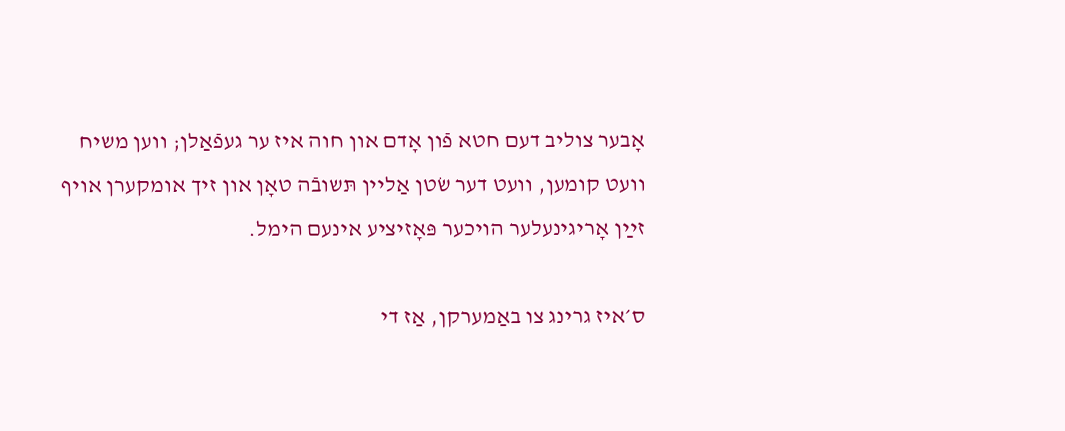אָבער צוליב דעם חטא פֿון אָדם און חוה איז ער געפֿאַלן; ווען משיח וועט קומען, וועט דער שׂטן אַליין תּשובֿה טאָן און זיך אומקערן אויף זײַן אָריגינעלער הויכער פּאָזיציע אינעם הימל.

ס׳איז גרינג צו באַמערקן, אַז די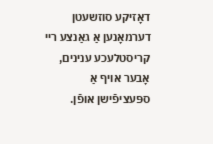דאָזיקע סוזשעטן דערמאָנען אַ גאַנצע ריי קריסטלעכע ענינים, אָבער אויף אַ ספּעציפֿישן אופֿן.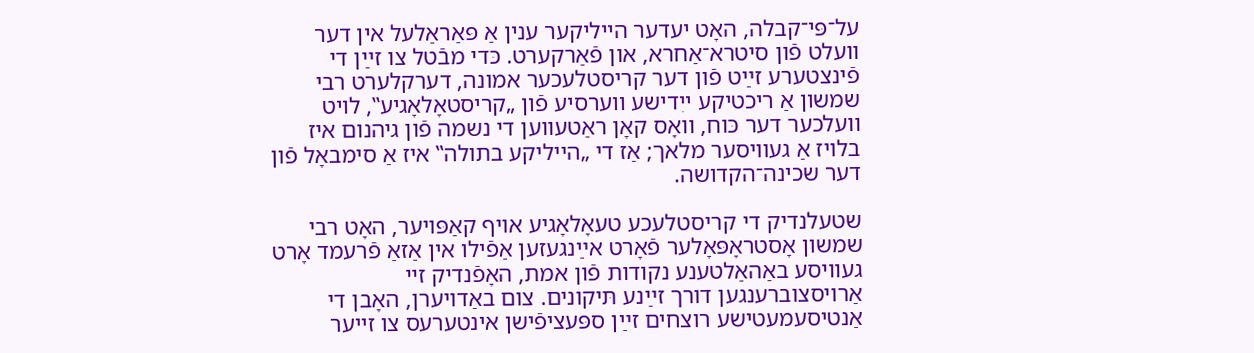על־פּי־קבלה, האָט יעדער הייליקער ענין אַ פּאַראַלעל אין דער וועלט פֿון סיטרא־אַחרא, און פֿאַרקערט. כּדי מבֿטל צו זײַן די פֿינצטערע זײַט פֿון דער קריסטלעכער אמונה, דערקלערט רבי שמשון אַ ריכטיקע ייִדישע ווערסיע פֿון „קריסטאָלאָגיע‟, לויט וועלכער דער כּוח, וואָס קאָן ראַטעווען די נשמה פֿון גיהנום איז בלויז אַ געוויסער מלאך; אַז די „הייליקע בתולה‟ איז אַ סימבאָל פֿון דער שכינה־הקדושה.

שטעלנדיק די קריסטלעכע טעאָלאָגיע אויף קאַפּויער, האָט רבי שמשון אָסטראָפּאָלער פֿאָרט אײַנגעזען אַפֿילו אין אַזאַ פֿרעמד אָרט געוויסע באַהאַלטענע נקודות פֿון אמת, האָפֿנדיק זיי אַרויסצוברענגען דורך זײַנע תּיקונים. צום באַדויערן, האָבן די אַנטיסעמעטישע רוצחים זײַן ספּעציפֿישן אינטערעס צו זייער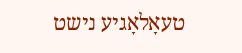טעאָלאָגיע נישט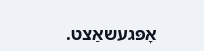אָפּגעשאַצט.